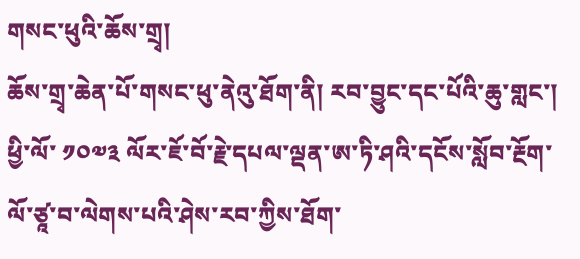གསང་ཕུའི་ཆོས་གྲྭ།
ཆོས་གྲྭ་ཆེན་པོ་གསང་ཕུ་ནེའུ་ཐོག་ནི། རབ་བྱུང་དང་པོའི་ཆུ་གླང་། ཕྱི་ལོ་ ༡༠༧༣ ལོར་ཇོ་བོ་རྗེ་དཔལ་ལྡན་ཨ་ཏི་ཤའི་དངོས་སློབ་རྔོག་ལོ་ཙཱ་བ་ལེགས་པའི་ཤེས་རབ་ཀྱིས་ཐོག་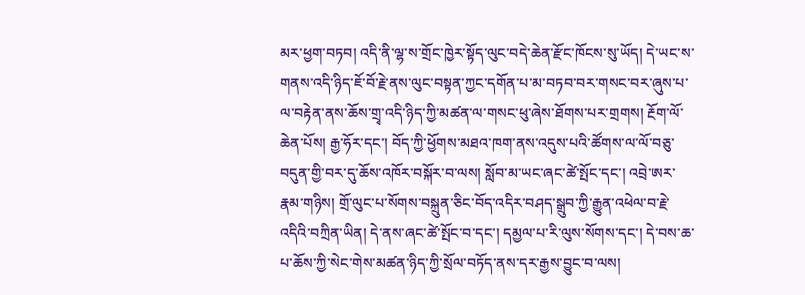མར་ཕྱག་བཏབ། འདི་ནི་ལྷ་ས་གྲོང་ཁྱེར་སྟོད་ལུང་བདེ་ཆེན་རྫོང་ཁོངས་སུ་ཡོད། དེ་ཡང་ས་གནས་འདི་ཉིད་ཇོ་བོ་རྗེ་ནས་ལུང་བསྟན་ཀྱང་དགོན་པ་མ་བཏབ་བར་གསང་བར་ཞུས་པ་ལ་བརྟེན་ནས་ཆོས་གྲྭ་འདི་ཉིད་ཀྱི་མཚན་ལ་གསང་ཕུ་ཞེས་ཐོགས་པར་གྲགས། རྔོག་ལོ་ཆེན་པོས། རྒྱ་ཧོར་དང་། བོད་ཀྱི་ཕྱོགས་མཐའ་ཁག་ནས་འདུས་པའི་ཚོགས་ལ་ལོ་བཅུ་བདུན་གྱི་བར་དུ་ཆོས་འཁོར་བསྐོར་བ་ལས། སློབ་མ་ཡང་ཞང་ཚེ་སྤོང་དང་། འབྲེ་ཨར་རྣམ་གཉིས། གྲོ་ལུང་པ་སོགས་བསྐྲུན་ཅིང་བོད་འདིར་བཤད་སྒྲུབ་ཀྱི་རྒྱུན་འཕེལ་བ་རྗེ་འདིའི་བཀྲིན་ཡིན། དེ་ནས་ཞང་ཚེ་སྤོང་བ་དང་། དམྱལ་པ་རི་ལུས་སོགས་དང་། དེ་བས་ཆ་པ་ཆོས་ཀྱི་སེང་གེས་མཚན་ཉིད་ཀྱི་སྲོལ་བཏོད་ནས་དར་རྒྱས་བྱུང་བ་ལས།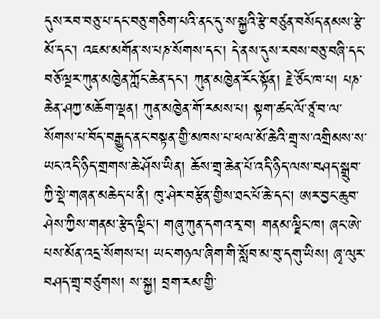དུས་རབ་བཅུ་པ་དང་བཅུ་གཅིག་པའི་ནང་དུ་ས་སྐྱའི་རྩེ་བཙུན་བསོད་ནམས་རྩེ་མོ་དང་། འཇམ་མགོན་ས་པཎ་སོགས་དང་། དེ་ནས་དུས་རབས་བཅུ་བཞི་དང་བཅོ་ལྔར་ཀུན་མཁྱེན་ཀློང་ཆེན་དང་། ཀུན་མཁྱེན་རོང་སྟོན། རྗེ་ཙོང་ཁ་པ། པཎ་ཆེན་ཤཀྱ་མཆོག་ལྡན། ཀུན་མཁྱེན་གོ་རམས་པ། སྟག་ཚང་ལོ་ཙཱ་བ་ལ་སོགས་པ་བོད་བརྒྱུད་ནང་བསྟན་གྱི་མཁས་པ་ཕལ་མོ་ཆེའི་གྲྭ་ས་འགྲིམས་ས་ཡང་འདི་ཉིད་གྲགས་ཆེ་ཤོས་ཡིན། ཆོས་གྲྭ་ཆེན་པོ་འདི་ཉིད་ལས་བཤད་སྒྲུབ་ཀྱི་སྡེ་གཞན་མཆེད་པ་ནི། ཁུ་ཤེར་བརྩོན་གྱིས་ཐང་པོ་ཆེ་དང། ཨར་བྱང་ཆུབ་ཤེས་ཀྱིས་གནམ་རྩེད་ལྡིང། གཞུ་ཀུན་དགའ་རྭ་བ། གནམ་ལྗིང་ཁ། ཞང་ཨེ་པས་མོན་འདྲ་སོགས་པ། ཡང་གཉལ་ཞིག་གི་སློབ་མ་བུ་དགུ་ཡིས། ཞྭ་ལུར་བཤད་གྲྭ་བཙུགས། ས་སྐྱ། བྲག་རམ་གྱི་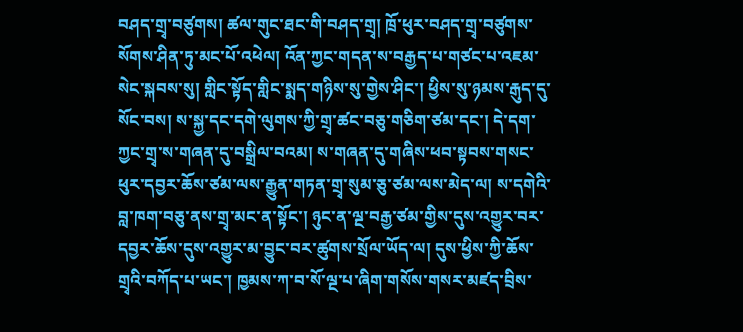བཤད་གྲྭ་བཙུགས། ཚལ་གུང་ཐང་གི་བཤད་གྲྭ། ཁྲོ་ཕུར་བཤད་གྲྭ་བཙུགས་སོགས་ཤིན་ཏུ་མང་པོ་འཕེལ། འོན་ཀྱང་གདན་ས་བརྒྱད་པ་གཙང་པ་འཇམ་སེང་སྐབས་སུ། གླིང་སྟོད་གླིང་སྨད་གཉིས་སུ་གྱེས་ཤིང་། ཕྱིས་སུ་ཉམས་རྒུད་དུ་སོང་བས། ས་སྐྱ་དང་དགེ་ལུགས་ཀྱི་གྲྭ་ཚང་བཅུ་གཅིག་ཙམ་དང་། དེ་དག་ཀྱང་གྲྭ་ས་གཞན་དུ་བསྒྲིལ་བའམ། ས་གཞན་དུ་གཞིས་ཕབ་སྟབས་གསང་ཕུར་དབྱར་ཆོས་ཙམ་ལས་རྒྱུན་གཏན་གྲྭ་སུམ་ཅུ་ཙམ་ལས་མེད་ལ། ས་དགེའི་བླ་ཁག་བཅུ་ནས་གྲྭ་མང་ན་སྟོང་། ཉུང་ན་ལྔ་བརྒྱ་ཙམ་གྱིས་དུས་འགྱུར་བར་དབྱར་ཆོས་དུས་འགྱུར་མ་བྱུང་བར་ཚུགས་སྲོལ་ཡོད་ལ། དུས་ཕྱིས་ཀྱི་ཆོས་གྲྭའི་བཀོད་པ་ཡང་། ཁྱམས་ཀ་བ་སོ་ལྔ་པ་ཞིག་གསོས་གསར་མཛད་བྲིས་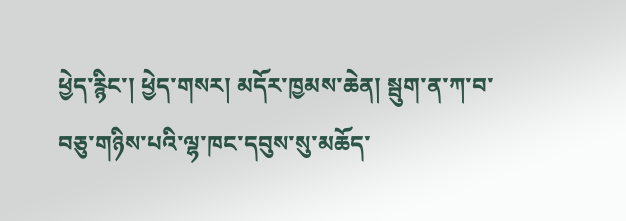ཕྱེད་རྙིང་། ཕྱེད་གསར། མདོར་ཁྱམས་ཆེན། སྦུག་ན་ཀ་བ་བཅུ་གཉིས་པའི་ལྷ་ཁང་དབུས་སུ་མཆོད་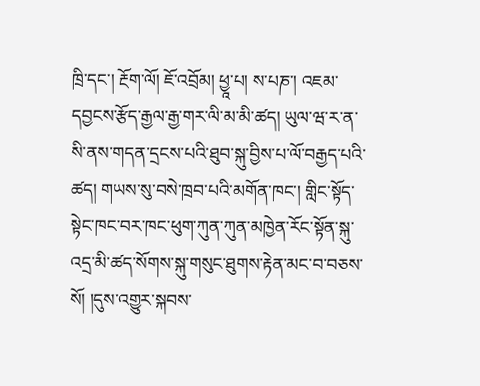ཁྲི་དང་། རྔོག་ལོ། ཇོ་འབྲོམ། ཕྱཱ་པ། ས་པཎ་། འཇམ་དབྱངས་རྩོད་རྒྱལ་རྒྱ་གར་ལི་མ་མི་ཚད། ཡུལ་ཝ་ར་ན་སི་ནས་གདན་དྲངས་པའི་ཐུབ་སྐུ་བྱིས་པ་ལོ་བརྒྱད་པའི་ཚད། གཡས་སུ་བསེ་ཁྲབ་པའི་མགོན་ཁང་། གླིང་སྟོད་སྟེང་ཁང་བར་ཁང་ཕུག་ཀུན་ཀུན་མཁྱེན་རོང་སྟོན་སྐུ་འདྲ་མི་ཚད་སོགས་སྐུ་གསུང་ཐུགས་རྟེན་མང་བ་བཅས་སོ། །དུས་འགྱུར་སྐབས་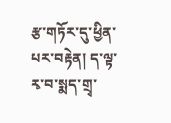རྩ་གཏོར་དུ་ཕྱིན་པར་བརྟེན། ད་ལྟ་རྭ་བ་སྨད་གྲྭ་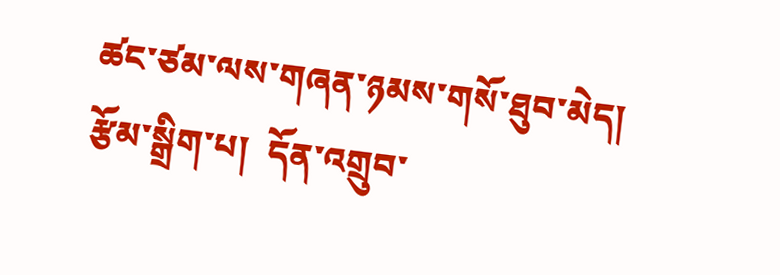ཚང་ཙམ་ལས་གཞན་ཉམས་གསོ་ཐུབ་མེད།
རྩོམ་སྒྲིག་པ།  དོན་འགྲུབ་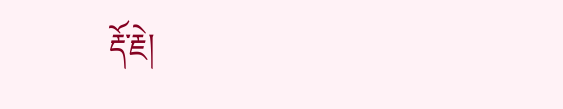རྡོ་རྗེ།